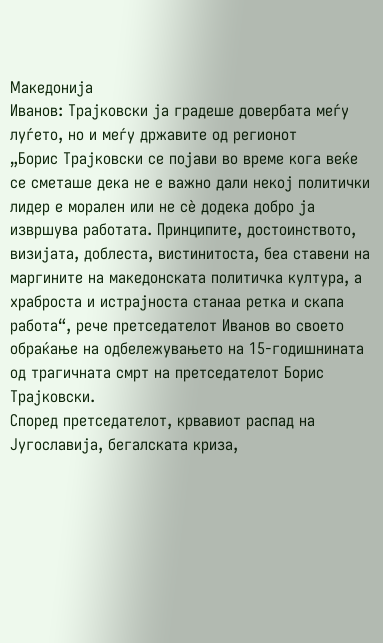Македонија
Иванов: Трајковски ја градеше довербата меѓу луѓето, но и меѓу државите од регионот
„Борис Трајковски се појави во време кога веќе се сметаше дека не е важно дали некој политички лидер е морален или не сè додека добро ја извршува работата. Принципите, достоинството, визијата, доблеста, вистинитоста, беа ставени на маргините на македонската политичка култура, а храброста и истрајноста станаа ретка и скапа работа“, рече претседателот Иванов во своето обраќање на одбележувањето на 15-годишнината од трагичната смрт на претседателот Борис Трајковски.
Според претседателот, крвавиот распад на Југославија, бегалската криза,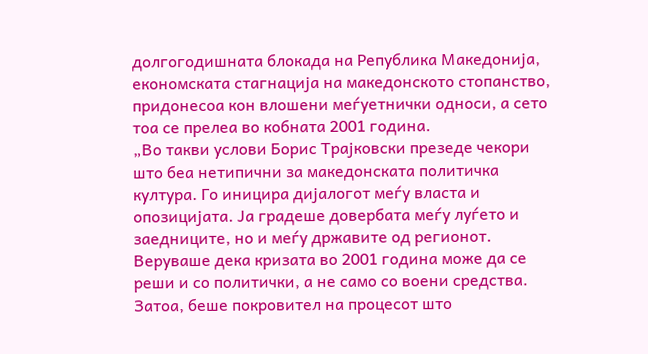долгогодишната блокада на Република Македонија, економската стагнација на македонското стопанство, придонесоа кон влошени меѓуетнички односи, а сето тоа се прелеа во кобната 2001 година.
„Во такви услови Борис Трајковски презеде чекори што беа нетипични за македонската политичка култура. Го иницира дијалогот меѓу власта и опозицијата. Ја градеше довербата меѓу луѓето и заедниците, но и меѓу државите од регионот. Веруваше дека кризата во 2001 година може да се реши и со политички, а не само со воени средства. Затоа, беше покровител на процесот што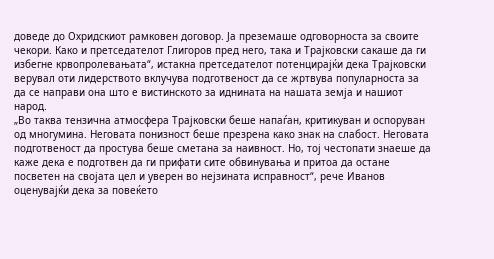доведе до Охридскиот рамковен договор. Ја преземаше одговорноста за своите чекори. Како и претседателот Глигоров пред него, така и Трајковски сакаше да ги избегне крвопролевањата“, истакна претседателот потенцирајќи дека Трајковски верувал оти лидерството вклучува подготвеност да се жртвува популарноста за да се направи она што е вистинското за иднината на нашата земја и нашиот народ.
„Во таква тензична атмосфера Трајковски беше напаѓан, критикуван и оспоруван од многумина. Неговата понизност беше презрена како знак на слабост. Неговата подготвеност да простува беше сметана за наивност. Но, тој честопати знаеше да каже дека е подготвен да ги прифати сите обвинувања и притоа да остане посветен на својата цел и уверен во нејзината исправност“, рече Иванов оценувајќи дека за повеќето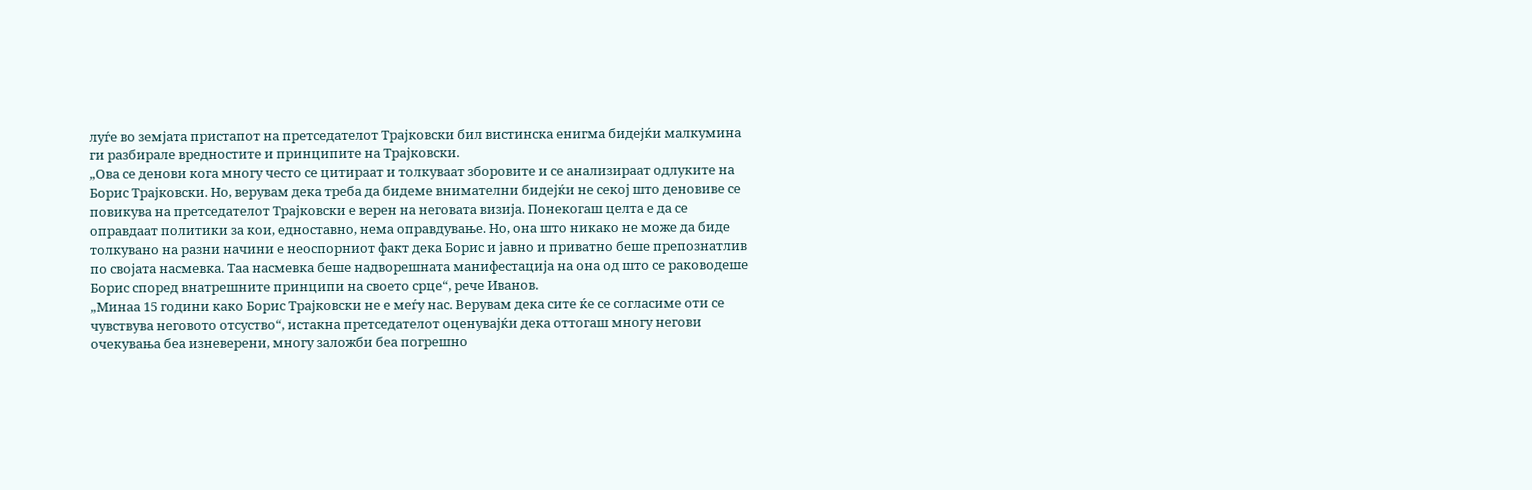луѓе во земјата пристапот на претседателот Трајковски бил вистинска енигма бидејќи малкумина ги разбирале вредностите и принципите на Трајковски.
„Ова се денови кога многу често се цитираат и толкуваат зборовите и се анализираат одлуките на Борис Трајковски. Но, верувам дека треба да бидеме внимателни бидејќи не секој што деновиве се повикува на претседателот Трајковски е верен на неговата визија. Понекогаш целта е да се оправдаат политики за кои, едноставно, нема оправдување. Но, она што никако не може да биде толкувано на разни начини е неоспорниот факт дека Борис и јавно и приватно беше препознатлив по својата насмевка. Таа насмевка беше надворешната манифестација на она од што се раководеше Борис според внатрешните принципи на своето срце“, рече Иванов.
„Минаа 15 години како Борис Трајковски не е меѓу нас. Верувам дека сите ќе се согласиме оти се чувствува неговото отсуство“, истакна претседателот оценувајќи дека оттогаш многу негови очекувања беа изневерени, многу заложби беа погрешно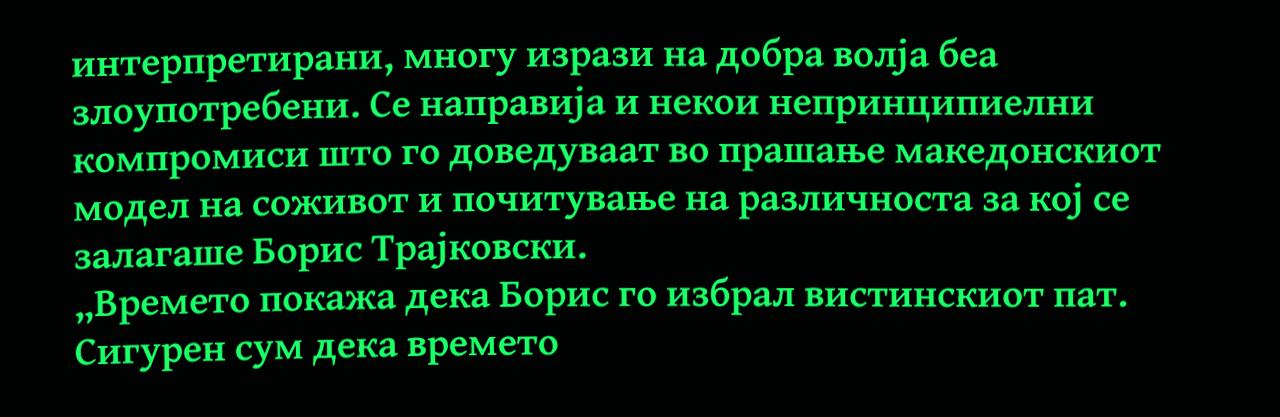интерпретирани, многу изрази на добра волја беа злоупотребени. Се направија и некои непринципиелни компромиси што го доведуваат во прашање македонскиот модел на соживот и почитување на различноста за кој се залагаше Борис Трајковски.
„Времето покажа дека Борис го избрал вистинскиот пат. Сигурен сум дека времето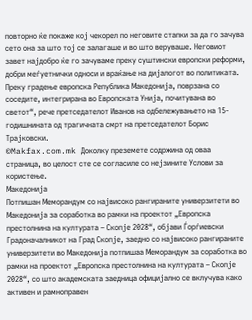повторно ќе покаже кој чекорел по неговите стапки за да го зачува сето она за што тој се залагаше и во што веруваше. Неговиот завет најдобро ќе го зачуваме преку суштински европски реформи, добри меѓуетнички односи и враќање на дијалогот во политиката. Преку градење европска Република Македонија, поврзана со соседите, интегрирана во Европската Унија, почитувана во светот“, рече претседателот Иванов на одбележувањето на 15-годишнината од трагичната смрт на претседателот Борис Трајковски.
©Makfax.com.mk Доколку преземете содржина од оваа страница, во целост сте се согласиле со нејзините Услови за користење.
Македонија
Потпишан Меморандум со највисоко рангираните универзитети во Македонија за соработка во рамки на проектот „Европска престолнина на културата – Скопје 2028“, објави Ѓорѓиевски
Градоначалникот на Град Скопје, заедно со највисоко рангираните универзитети во Македонија потпишаа Меморандум за соработка во рамки на проектот „Европска престолнина на културата – Скопје 2028“, со што академската заедница официјално се вклучува како активен и рамноправен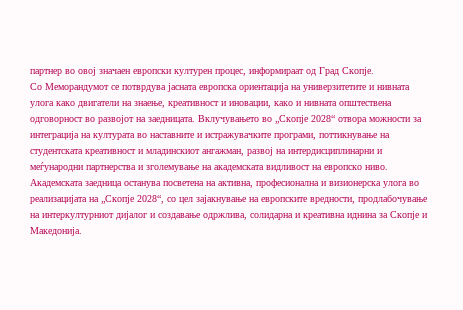партнер во овој значаен европски културен процес, информираат од Град Скопје.
Со Меморандумот се потврдува јасната европска ориентација на универзитетите и нивната улога како двигатели на знаење, креативност и иновации, како и нивната општествена одговорност во развојот на заедницата. Вклучувањето во „Скопје 2028“ отвора можности за интеграција на културата во наставните и истражувачките програми, поттикнување на студентската креативност и младинскиот ангажман, развој на интердисциплинарни и меѓународни партнерства и зголемување на академската видливост на европско ниво.
Академската заедница останува посветена на активна, професионална и визионерска улога во реализацијата на „Скопје 2028“, со цел зајакнување на европските вредности, продлабочување на интеркултурниот дијалог и создавање одржлива, солидарна и креативна иднина за Скопје и Македонија.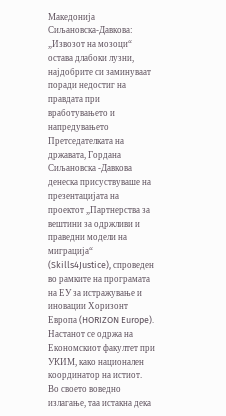Македонија
Сиљановска-Давкова: „Извозот на мозоци“ остава длабоки лузни, најдобрите си заминуваат поради недостиг на правдата при вработувањето и напредувањето
Претседателката на државата, Гордана Сиљановска -Давкова денеска присуствуваше на презентацијата на проектот „Партнерства за вештини за одржливи и праведни модели на миграција“ (Skills4Justice), спроведен во рамките на програмата на ЕУ за истражување и иновации Хоризонт Европа (HORIZON Europe). Настанот се одржа на Економскиот факултет при УКИМ, како национален координатор на истиот.
Во своето воведно излагање, таа истакна дека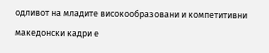одливот на младите високообразовани и компетитивни македонски кадри е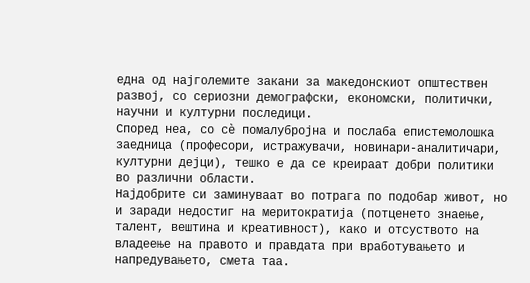една од најголемите закани за македонскиот општествен развој, со сериозни демографски, економски, политички, научни и културни последици.
Според неа, со сè помалубројна и послаба епистемолошка заедница (професори, истражувачи, новинари-аналитичари, културни дејци), тешко е да се креираат добри политики во различни области.
Најдобрите си заминуваат во потрага по подобар живот, но и заради недостиг на меритократија (потценето знаење, талент, вештина и креативност), како и отсуството на владеење на правото и правдата при вработувањето и напредувањето, смета таа.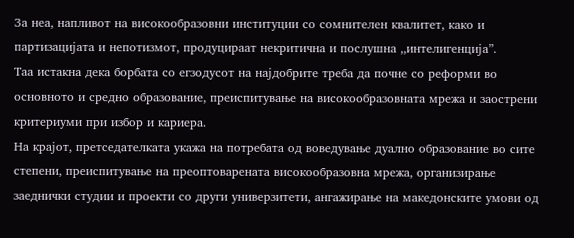За неа, напливот на високообразовни институции со сомнителен квалитет, како и партизацијата и непотизмот, продуцираат некритична и послушна ,,интелигенција”.
Таа истакна дека борбата со егзодусот на најдобрите треба да почне со реформи во основното и средно образование, преиспитување на високообразовната мрежа и заострени критериуми при избор и кариера.
На крајот, претседателката укажа на потребата од воведување дуално образование во сите степени, преиспитување на преоптоварената високообразовна мрежа, организирање заеднички студии и проекти со други универзитети, ангажирање на македонските умови од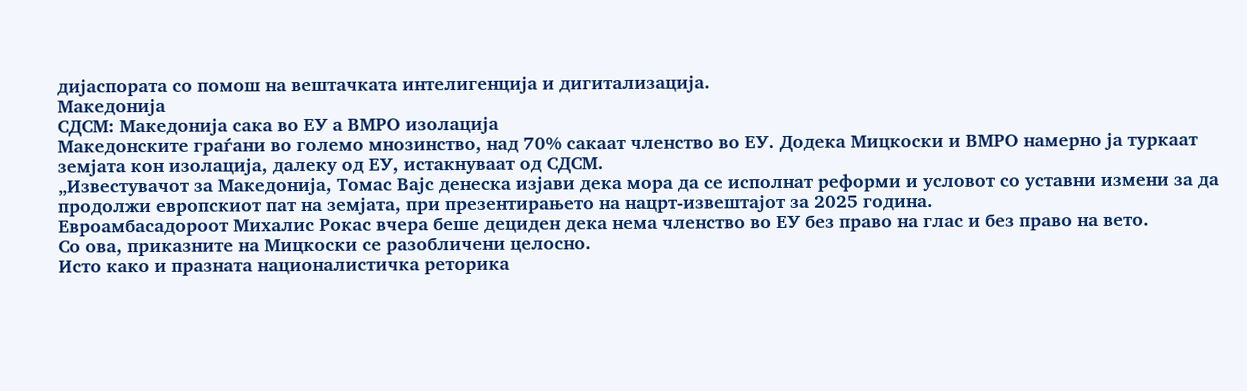дијаспората со помош на вештачката интелигенција и дигитализација.
Македонија
СДСМ: Македонија сака во ЕУ а ВМРО изолација
Македонските граѓани во големо мнозинство, над 70% сакаат членство во ЕУ. Додека Мицкоски и ВМРО намерно ја туркаат земјата кон изолација, далеку од ЕУ, истакнуваат од СДСМ.
„Известувачот за Македонија, Томас Вајс денеска изјави дека мора да се исполнат реформи и условот со уставни измени за да продолжи европскиот пат на земјата, при презентирањето на нацрт-извештајот за 2025 година.
Евроамбасадороот Михалис Рокас вчера беше дециден дека нема членство во ЕУ без право на глас и без право на вето.
Со ова, приказните на Мицкоски се разобличени целосно.
Исто како и празната националистичка реторика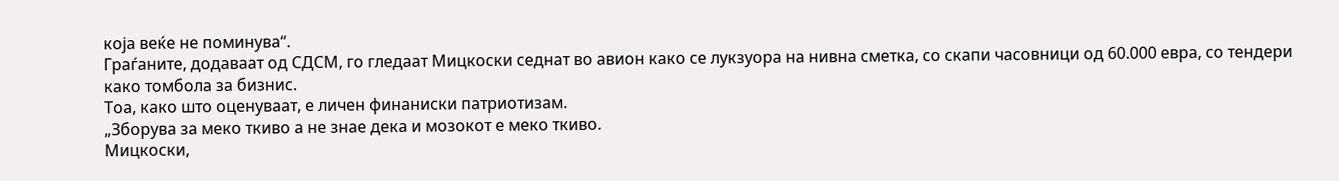која веќе не поминува“.
Граѓаните, додаваат од СДСМ, го гледаат Мицкоски седнат во авион како се лукзуора на нивна сметка, со скапи часовници од 60.000 евра, со тендери како томбола за бизнис.
Тоа, како што оценуваат, е личен финаниски патриотизам.
„Зборува за меко ткиво а не знае дека и мозокот е меко ткиво.
Мицкоски,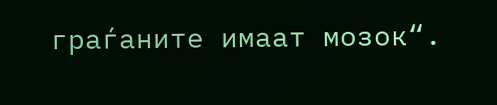граѓаните имаат мозок“.